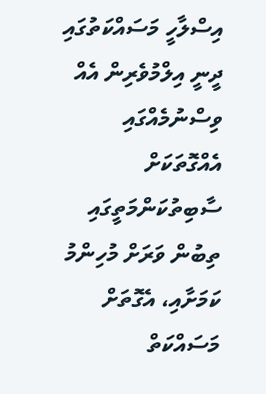އިސްލާހީ މަސައްކަތުގައި ދީނީ އިލްމުވެރިން އެއް ވިސްނުމެއްގައި އެއްގޮތަކަށް ސާބިތުކަންމަތީގައި ތިބުން ވަރަށް މުހިންމު ކަމަށާއި، އެގޮތަށް މަސައްކަތް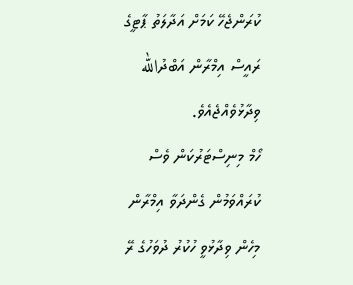ކުރަންޖެހޭ ކަމަށް އަދާލަތު ޕާޓީގެ ރައީސް އިމްރާން އަބްދުالله ވިދާޅުވެއްޖެއެވެ.
ހޯމް މިނިސްޓަރުކަން ވެސް ކުރައްވަމުން ގެންދަވާ އިމްރާން މިހެން ވިދާޅުވީ ހުކުރު ދުވަހުގެ ރޭ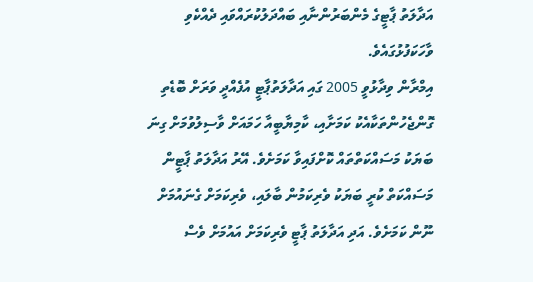އަދާލަތު ޕާޓީގެ މެންބަރުންނާއި ބައްދަލުކުރައްވައި ދެއްކެވި ވާހަކަފުޅުގައެވެ.
އިމްރާން ވިދާޅުވީ 2005 ގައި އަދާލަތުޕާޓީ އުފެއްދީ ވަރަށް ބޮޑެތި ގޮންޖެހުންތަކާއެކު ކަމަށާއި، ކާމިޔާބީއާ ހަމައަށް ވާސިލުވުމަށް ގިނަ ބަޔަކު މަސައްކަތްތައް ކޮށްފައިވާ ކަމަށެވެ. އޭރު އަދާލަތު ޕާޓީން މަސައްކަތް ކުރީ ބަޔަކު ވެރިކަމުން ބާލައި، ވެރިކަމަށް ގެނައުމަށް ނޫން ކަމަށެވެ. އަދި އަދާލަތު ޕާޓީ ވެރިކަމަށް އައުމަށް ވެސް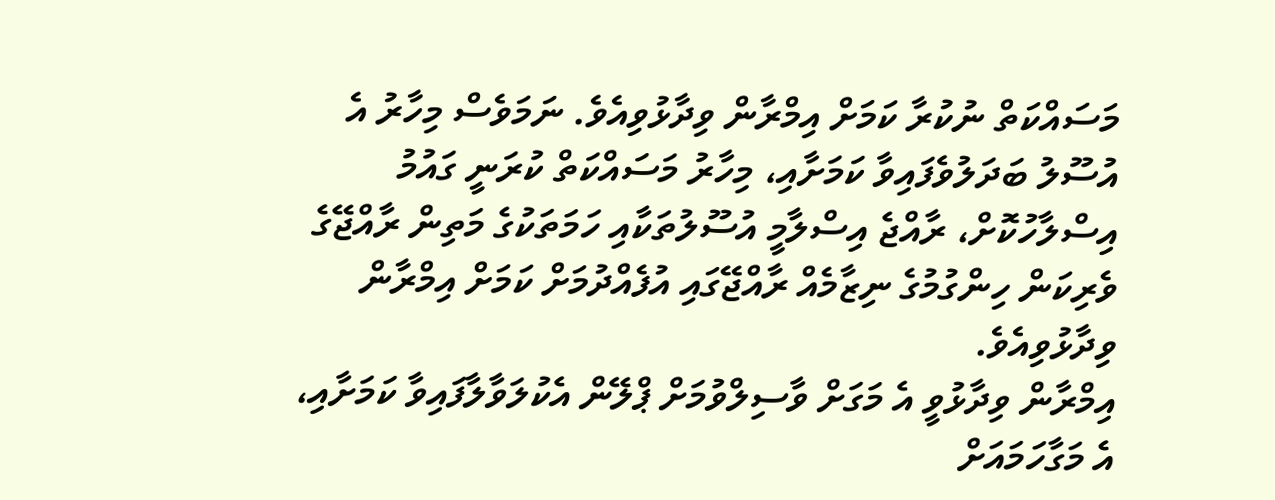މަސައްކަތް ނުކުރާ ކަމަށް އިމްރާން ވިދާޅުވިއެވެ. ނަމަވެސް މިހާރު އެ އުސޫލު ބަދަލުވެފައިވާ ކަމަށާއި، މިހާރު މަސައްކަތް ކުރަނީ ގައުމު އިސްލާހުކޮށް، ރާއްޖެ އިސްލާމީ އުސޫލުތަކާއި ހަމަތަކުގެ މަތިން ރާއްޖޭގެ ވެރިކަން ހިންގުމުގެ ނިޒާމެއް ރާއްޖޭގައި އުފެއްދުމަށް ކަމަށް އިމްރާން ވިދާޅުވިއެވެ.
އިމްރާން ވިދާޅުވީ އެ މަގަށް ވާސިލްވުމަށް ޕްލޭން އެކުލަވާލާފައިވާ ކަމަށާއި، އެ މަގާހަމައަށް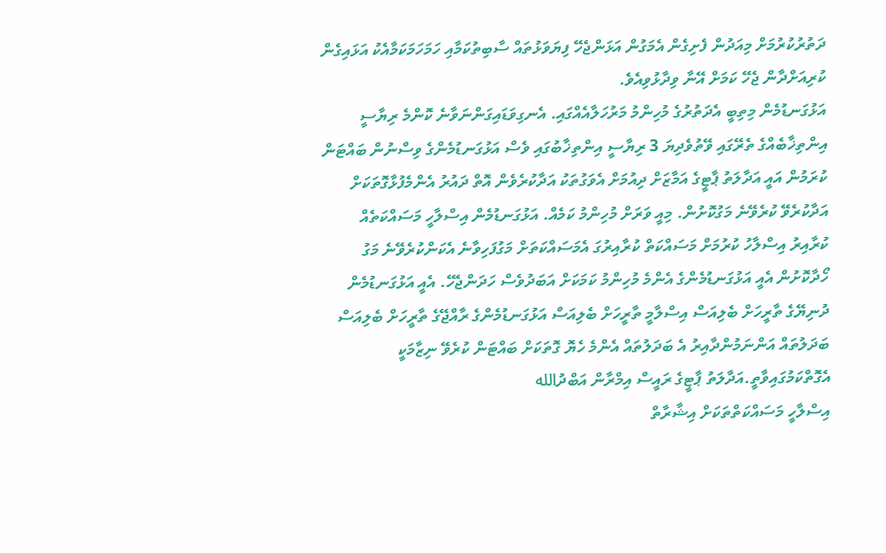ދަތުރުކުރުމަށް މިއަދުން ފެށިގެން އެމަގުން އަޅަންޖެހޭ ފިޔަވަޅުތައް ސާބިތުކަމާއި ހަމަހަމަކަމާއެކު އަޅައިގެން ކުރިއަށްދާން ޖެހޭ ކަމަށް އޭނާ ވިދާޅުވިއެވެ.
އަޅުގަނޑުމެން މިތިބީ އެދަތުރުގެ މުހިންމު މަރުހަލާއެއްގައި. އެނގިވަޑައިގަންނަވާނެ ކޮންމެ ރިޔާސީ އިންތިޚާބެއްގެ ތެރޭގައި ވޭތުވެދިޔަ 3 ރިޔާސީ އިންތިޚާބުގައި ވެސް އަޅުގަނޑުމެންގެ ވިސްނުން ބައްޓަން ކުރަމުން އައީ އަދާލަތު ޕާޓީގެ އަމާޒަށް ދިއުމަށް އެވަގުތަކު އަދާކުރެވެން އޮތް ދައުރު އެންމެފުޅާގޮތަކަށް އަދާކުރެވޭ ކުރެވޭނެ މަގުކޮށުން. މިއީ ވަރަށް މުހިންމު ކަމެއް. އަޅުގަނޑުމެން އިސްލާހީ މަސައްކަތެއް ކުރާއިރު އިސްލާހު ކުރުމަށް މަސައްކަތް ކުރާއިރުގަ އެމަސައްކަތަށް މަގުފަހިވާނެ އެކަންކުރެވޭނެ މަގު ހޯދާކޮށުން އެއީ އަޅުގަނޑުމެންގެ އެންމެ މުހިންމު ކަމަކަށް އަބަދުވެސް ހަދަންޖެހޭ. އެއީ އަޅުގަނޑުމެން ދުނިޔޭގެ ތާރީހަށް ބެލިއަސް އިސްލާމީ ތާރީހަށް ބެލިއަސް އަޅުގަނޑުމެންގެ ރާއްޖޭގެ ތާރީހަށް ބެލިއަސް ބަދަލުތައް އަންނަމުންދާއިރު އެ ބަދަލުތައް އެންމެ ހެޔޮ ގޮތަކަށް ބައްޓަން ކުރެވޭ ނިޒާމަކީ އެގޮތްކަމުގައިވާތީ.އަދާލަތު ޕާޓީގެ ރައީސް އިމްރާން އަބްދުالله
އިސްލާހީ މަސައްކަތްތަކަށް އިޝާރާތް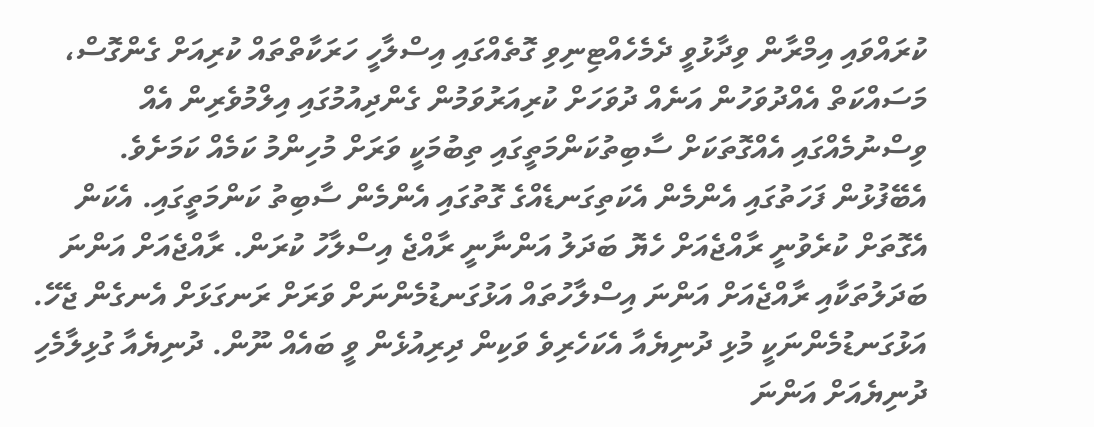ކުރައްވައި އިމްރާން ވިދާޅުވީ ދެމެހެއްޓިނިވި ގޮތެއްގައި އިސްލާހީ ހަރަކާތްތައް ކުރިއަށް ގެންގޮސް، މަސައްކަތް އެއްދުވަހުން އަނެއް ދުވަހަށް ކުރިއަރުވަމުން ގެންދިއުމުގައި އިލްމުވެރިން އެއް ވިސްނުމެއްގައި އެއްގޮތަކަށް ސާބިތުކަންމަތީގައި ތިބުމަކީ ވަރަށް މުހިންމު ކަމެއް ކަމަށެވެ.
އެބޭފުޅުން ފަހަތުގައި އެންމެން އެކަތިގަނޑެއްގެ ގޮތުގައި އެންމެން ސާބިތު ކަންމަތީގައި. އެކަން އެގޮތަށް ކުރެވުނީ ރާއްޖެއަށް ހެޔޮ ބަދަލު އަންނާނީ ރާއްޖެ އިސްލާހު ކުރަން. ރާއްޖެއަށް އަންނަ ބަދަލުތަކާއި ރާއްޖެއަށް އަންނަ އިސްލާހުތައް އަޅުގަނޑުމެންނަށް ވަރަށް ރަނގަޅަށް އެނގެން ޖެހޭ. އަޅުގަނޑުމެންނަކީ މުޅި ދުނިޔެއާ އެކަހެރިވެ ވަކިން ދިރިއުޅެން ވީ ބައެއް ނޫން. ދުނިޔެއާ ގުޅިލާމެހި ދުނިޔެއަށް އަންނަ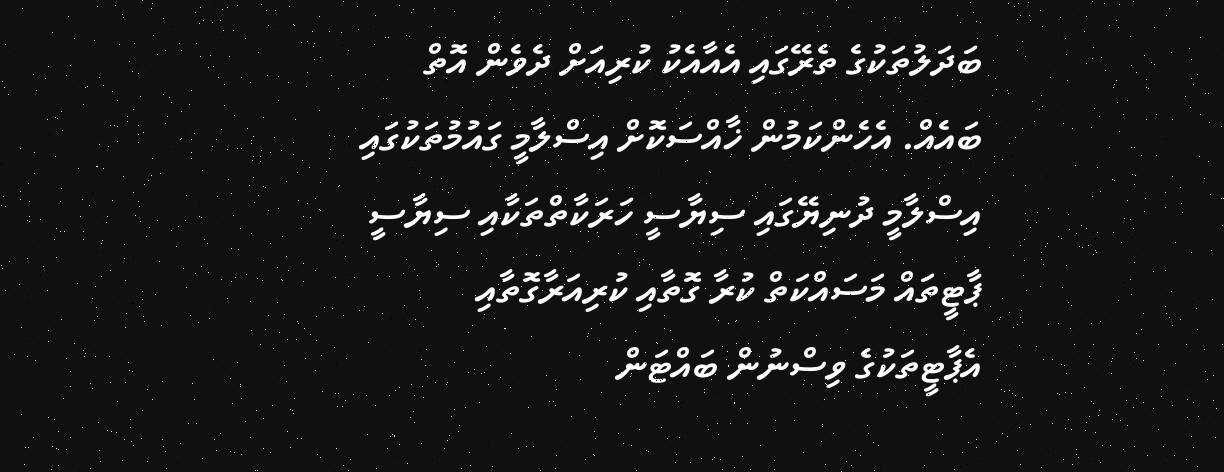ބަދަލުތަކުގެ ތެރޭގައި އެއާއެކު ކުރިއަށް ދެވެން އޮތް ބައެއް. އެހެންކަމުން ޚާއްސަކޮށް އިސްލާމީ ގައުމުތަކުގައި އިސްލާމީ ދުނިޔޭގައި ސިޔާސީ ހަރަކާތްތަކާއި ސިޔާސީ ޕާޓީތައް މަސައްކަތް ކުރާ ގޮތާއި ކުރިއަރާގޮތާއި އެޕާޓީތަކުގެ ވިސްނުން ބައްޓަން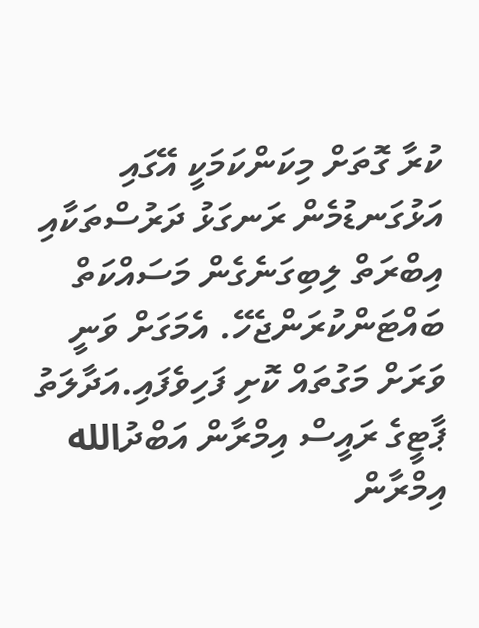ކުރާ ގޮތަށް މިކަންކަމަކީ އޭގައި އަޅުގަނޑުމެން ރަނގަޅު ދަރުސްތަކާއި އިބްރަތް ލިބިގަނެގެން މަސައްކަތް ބައްޓަންކުރަންޖެހޭ. އެމަގަށް ވަނީ ވަރަށް މަގުތައް ކޮށި ފަހިވެފައި.އަދާލަތު ޕާޓީގެ ރައީސް އިމްރާން އަބްދުالله
އިމްރާން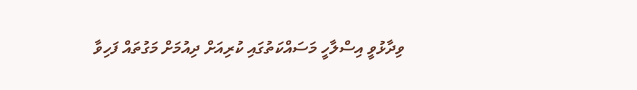ވިދާޅުވީ އިސްލާހީ މަސައްކަތުގައި ކުރިއަށް ދިއުމަށް މަގުތައް ފަހިވާ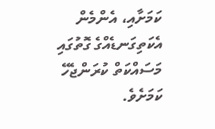ކަމަށާއި، އެންމެން އެކަތިގަނޑެއްގެ ގޮތުގައި މަސައްކަތް ކުރަންޖެހޭ ކަމަށެވެ.